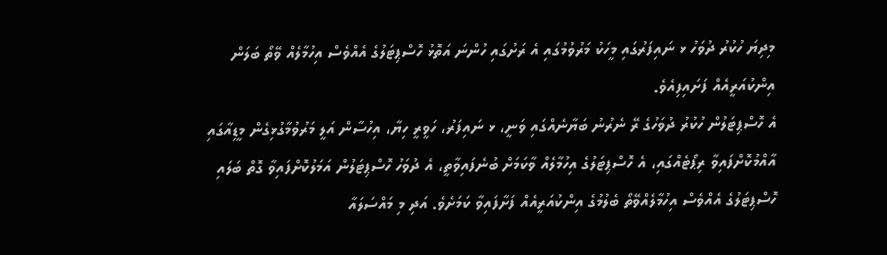މިދިޔަ ހުކުރު ދުވަހު ޅ ނައިފަރުގައި މީހަކު މަރުވުމުގައި އެ ރަށުގައި ހުންނަ އަތޮޅު ހޮސްޕިޓަލުގެ އެއްވެސް އިހުމާލެއް ވޭތޯ ބަލަން އިންކުއަރީއެއް ފަށައިފިއެވެ.
އެ ހޮސްޕިޓަލުން ހުކުރު ދުވަހުގެ ރޭ ނެރުނު ބަޔާނެއްގައި ވަނީ، ޅ ނައިފަރު، ހަވީރީ ހިޔާ، އިހުސާން އަލީ މަރުވުމާގުޅިގެން މީޑިއާގައި އާއްމުކޮށްފައިވާ ރިޕޯޓެއްގައި، އެ ހޮސްޕިޓަލުގެ އިހުމާލެއް ވާކަމަށް ބުނެފައިވާތީ، އެ ދުވަހު ހޮސްޕިޓަލުން އަމަލުކޮށްފައިވާ ގޮތް ބަލައި ހޮސްޕިޓަލުގެ އެއްވެސް އިހުމާލެއްވޭތޯ ބެލުމުގެ އިންކުއަރީއެއް ފަށާފައިވާ ކަމަށެވެ. އަދި މި މައްސަލައާ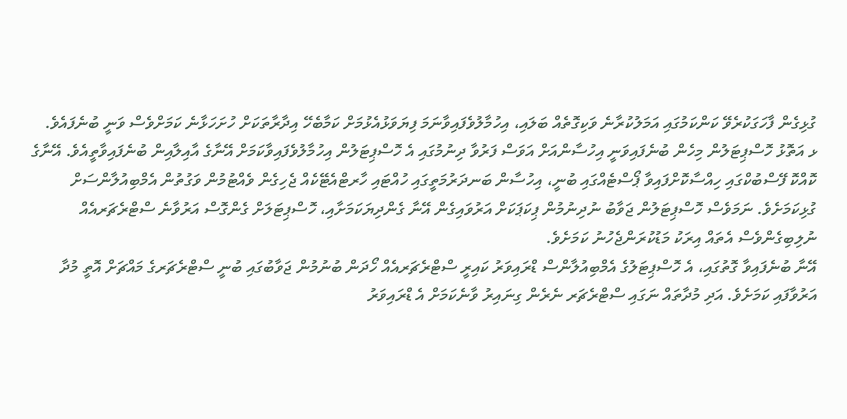ގުޅިގެން ފާހަގަކުރެވޭ ކަންކަމުގައި އަމަލުކުރާނެ ވަކިގޮތެއް ބަލައި، އިހުމާލުވެފައިވާނަމަ ފިޔަވަޅުއެޅުމަށް ކަމާބެހޭ އިދާރާތަކަށް ހުށަހަޅާނެ ކަމަށްވެސް ވަނީ ބުނެފައެވެ.
ޅ އަތޮޅު ހޮސްޕިޓަލުން މިހެން ބުނެފައިވަނީ އިހުސާންއަށް އަވަސް ފަރުވާ ދިނުމުގައި އެ ހޮސްޕިޓަލުން އިހުމާލުވެފައިވާކަމަށް އޭނާގެ އާއިލާއިން ބުނެފައިވާތީއެވެ. އޭނާގެ ކޮއްކޮ ފޭސްބުކްގައި ހިއްސާކޮށްފައިވާ ޕޯސްޓެއްގައި ބުނީ، އިހުސާން ބަނދަރުމަތީގައި ހުއްޓައި ހާރޓްއެޓޭކެއް ޖެހިގެން ވެއްޓުމުން ވަގުތުން އެމްބިއުލާންސަށް ގުޅިކަމަށެވެ. ނަމަވެސް ހޮސްޕިޓަލުން ޖަވާބު ނުދިނުމުން ޕިކަޕަކަށް އަރުވައިގެން އޭނާ ގެންދިޔަކަމަށާއި، ހޮސްޕިޓަލަށް ގެންގޮސް އަރުވާނެ ސްޓްރެޗަރއެއް ނުލިބިގެންވެސް އެތައް އިރަކު މަޑުކުރަންޖެހުނު ކަމަށެވެ.
އޭނާ ބުނެފައިވާ ގޮތުގައި، އެ ހޮސްޕިޓަލުގެ އެމްބިއުލާންސް ޑްރައިވަރު ކައިރީ ސްޓްރެޗަރއެއް ހޯދަން ބުނުމުން ޖަވާބުގައި ބުނީ ސްޓްރެޗަރގެ މައްޗަށް އޮތީ މުދާ އަރުވާފައި ކަމަށެވެ. އަދި މުދާތައް ނަގައި ސްޓްރެޗަރ ނެރެން ގިނައިރު ވާނެކަމަށް އެ ޑްރައިވަރު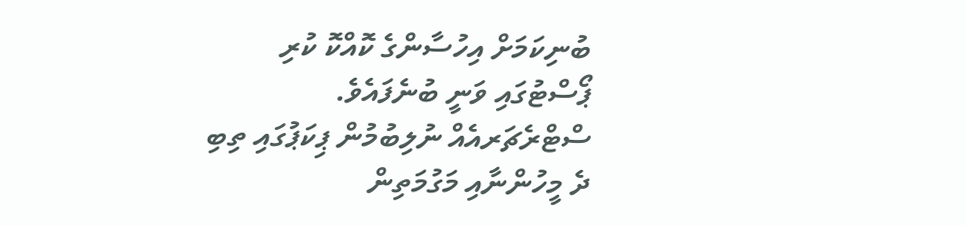ބުނިކަމަށް އިހުސާންގެ ކޮއްކޮ ކުރި ޕޯސްޓުގައި ވަނީ ބުނެފައެވެ.
ސްޓްރެޗަރއެއް ނުލިބުމުން ޕިކަޕުގައި ތިބި ދެ މީހުންނާއި މަގުމަތިން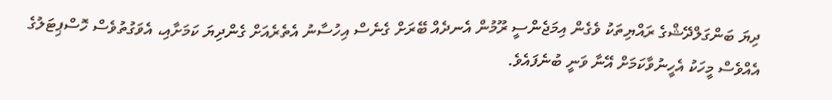ދިޔަ ބަންގަލްދޭޝްގެ ރައްޔިތަކު ވެގެން އިމަޖެންސީ ރޫމުން އެނދެއް ބޭރަށް ގެނެސް އިހުސާނު އެތެރެއަށް ގެންދިޔަ ކަމަށާއި، އެވަގުތުވެސް ހޮސްޕިޓަލުގެ އެއްވެސް މީހަކު އެހީނުވާކަމަށް އޭނާ ވަނީ ބުނެފައެވެ.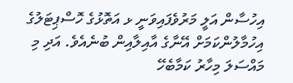އިހުސާން އަލީ މަރުވެފައިވަނީ ޅ އަތޮޅުގެ ހޮސްޕިޓަލުގެ އިހުމާލުންކަމަށް އޭނާގެ އާއިލާއިން ބުނެއެވެ. އަދި މި މައްސަލަ މިހާރު ކަމާބެހޭ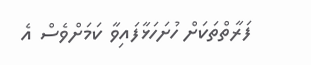ފަރާތްތަކަށް ހުށަހަޅާފައިވާ ކަމަށްވެސް އެ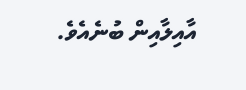އާއިލާއިން ބުނެއެވެ.